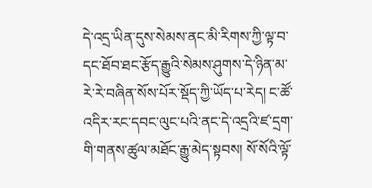དེ་འདྲ་ཡིན་དུས་སེམས་ནང་མི་རིགས་ཀྱི་ལྟ་བ་དང་ཐོབ་ཐང་རྩོད་རྒྱུའི་སེམས་ཤུགས་དེ་ཉིན་མ་རེ་རེ་བཞིན་སོས་པོར་སྡོད་ཀྱི་ཡོད་པ་རེད། ང་ཚོ་འདིར་རང་དབང་ལུང་པའི་ནང་དེ་འདྲའི་ཛ་དྲག་གི་གནས་ཚུལ་མཐོང་རྒྱུ་མེད་སྟབས། སོ་སོའི་ལྟོ་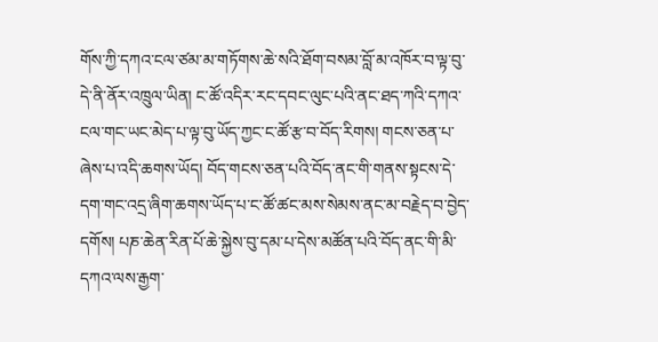གོས་ཀྱི་དཀའ་ངལ་ཙམ་མ་གཏོགས་ཆེ་སའི་ཐོག་བསམ་བློ་མ་འཁོར་བ་ལྟ་བུ་དེ་ནི་ནོར་འཁྲུལ་ཡིན། ང་ཚོ་འདིར་རང་དབང་ལུང་པའི་ནང་ཐད་ཀའི་དཀའ་ངལ་གང་ཡང་མེད་པ་ལྟ་བུ་ཡོད་ཀྱང་ང་ཚོ་རྩ་བ་བོད་རིགས། གངས་ཅན་པ་ཞེས་པ་འདི་ཆགས་ཡོད། བོད་གངས་ཅན་པའི་བོད་ནང་གི་གནས་སྟངས་དེ་དག་གང་འདྲ་ཞིག་ཆགས་ཡོད་པ་ང་ཚོ་ཚང་མས་སེམས་ནང་མ་བརྗེད་བ་བྱེད་དགོས། པཎ་ཆེན་རིན་པོ་ཆེ་སྐྱེས་བུ་དམ་པ་དེས་མཚོན་པའི་བོད་ནང་གི་མི་དཀའ་ལས་རྒྱག་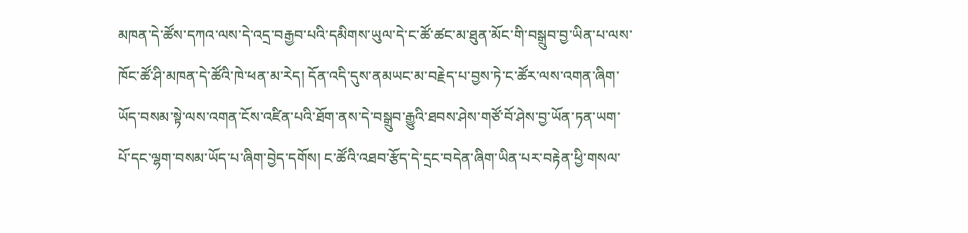མཁན་དེ་ཚོས་དཀའ་ལས་དེ་འདྲ་བརྒྱབ་པའི་དམིགས་ཡུལ་དེ་ང་ཚོ་ཚང་མ་ཐུན་མོང་གི་བསྒྲུབ་བྱ་ཡིན་པ་ལས་ཁོང་ཚོ་ཤི་མཁན་དེ་ཚོའི་ཁེ་ཕན་མ་རེད། དོན་འདི་དུས་ནམཡང་མ་བརྗེད་པ་བྱས་ཏེ་ང་ཚོར་ལས་འགན་ཞིག་ཡོད་བསམ་སྟེ་ལས་འགན་ངོས་འཛིན་པའི་ཐོག་ནས་དེ་བསྒྲུབ་རྒྱུའི་ཐབས་ཤེས་གཙོ་བོ་ཤེས་བྱ་ཡོན་ཏན་ཡག་པོ་དང་ལྷག་བསམ་ཡོད་པ་ཞིག་བྱེད་དགོས། ང་ཚོའི་འཐབ་རྩོད་དེ་དྲང་བདེན་ཞིག་ཡིན་པར་བརྟེན་ཕྱི་གསལ་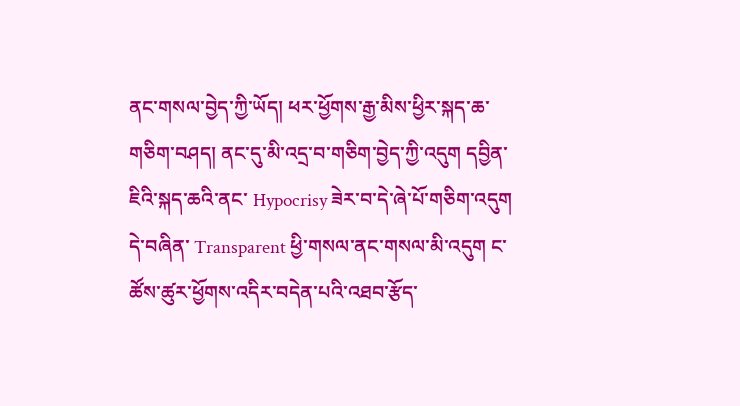ནང་གསལ་བྱེད་ཀྱི་ཡོད། ཕར་ཕྱོགས་རྒྱ་མིས་ཕྱིར་སྐད་ཆ་གཅིག་བཤད། ནང་དུ་མི་འདྲ་བ་གཅིག་བྱེད་ཀྱི་འདུག དབྱིན་ཇིའི་སྐད་ཆའི་ནང་ Hypocrisy ཟེར་བ་དེ་ཞེ་པོ་གཅིག་འདུག དེ་བཞིན་ Transparent ཕྱི་གསལ་ནང་གསལ་མི་འདུག ང་ཚོས་ཚུར་ཕྱོགས་འདིར་བདེན་པའི་འཐབ་རྩོད་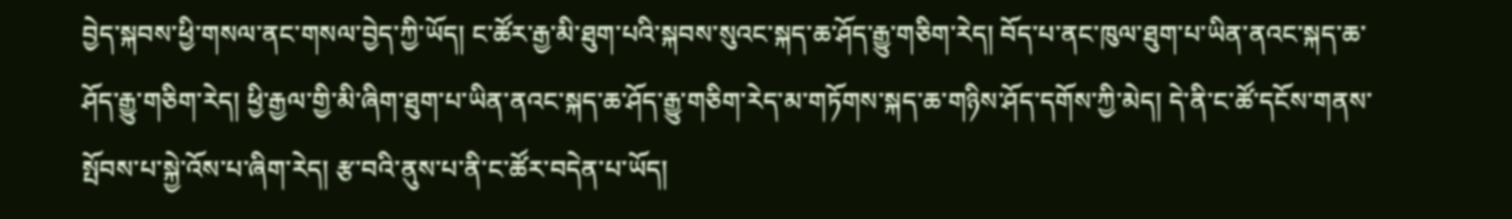བྱེད་སྐབས་ཕྱི་གསལ་ནང་གསལ་བྱེད་ཀྱི་ཡོད། ང་ཚོར་རྒྱ་མི་ཐུག་པའི་སྐབས་སུའང་སྐད་ཆ་ཤོད་རྒྱུ་གཅིག་རེད། བོད་པ་ནང་ཁུལ་ཐུག་པ་ཡིན་ནའང་སྐད་ཆ་ཤོད་རྒྱུ་གཅིག་རེད། ཕྱི་རྒྱལ་གྱི་མི་ཞིག་ཐུག་པ་ཡིན་ནའང་སྐད་ཆ་ཤོད་རྒྱུ་གཅིག་རེད་མ་གཏོགས་སྐད་ཆ་གཉིས་ཤོད་དགོས་ཀྱི་མེད། དེ་ནི་ང་ཚོ་དངོས་གནས་སྤོབས་པ་སྐྱེ་འོས་པ་ཞིག་རེད། རྩ་བའི་ནུས་པ་ནི་ང་ཚོར་བདེན་པ་ཡོད།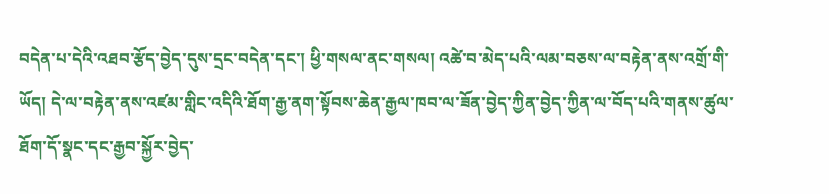བདེན་པ་དེའི་འཐབ་རྩོད་བྱེད་དུས་དྲང་བདེན་དང་། ཕྱི་གསལ་ནང་གསལ། འཚེ་བ་མེད་པའི་ལམ་བཅས་ལ་བརྟེན་ནས་འགྲོ་གི་ཡོད། དེ་ལ་བརྟེན་ནས་འཛམ་གླིང་འདིའི་ཐོག་རྒྱ་ནག་སྟོབས་ཆེན་རྒྱལ་ཁབ་ལ་ཟོན་བྱེད་ཀྱིན་བྱེད་ཀྱིན་ལ་བོད་པའི་གནས་ཚུལ་ཐོག་དོ་སྣང་དང་རྒྱབ་སྐྱོར་བྱེད་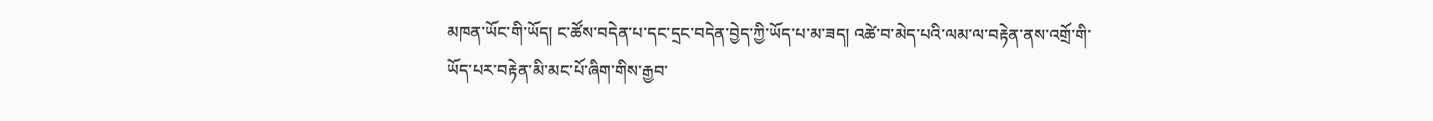མཁན་ཡོང་གི་ཡོད། ང་ཚོས་བདེན་པ་དང་དྲང་བདེན་བྱེད་ཀྱི་ཡོད་པ་མ་ཟད། འཚེ་བ་མེད་པའི་ལམ་ལ་བརྟེན་ནས་འགྲོ་གི་ཡོད་པར་བརྟེན་མི་མང་པོ་ཞིག་གིས་རྒྱབ་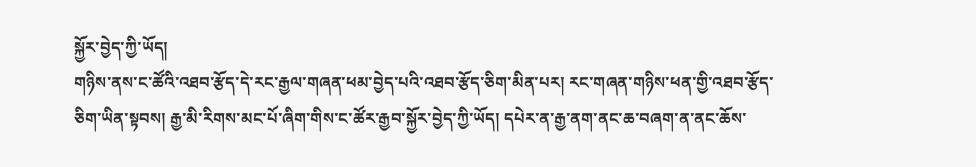སྐྱོར་བྱེད་ཀྱི་ཡོད།
གཉིས་ནས་ང་ཚོའི་འཐབ་རྩོད་དེ་རང་རྒྱལ་གཞན་ཕམ་བྱེད་པའི་འཐབ་རྩོད་ཅིག་མིན་པར། རང་གཞན་གཉིས་ཕན་གྱི་འཐབ་རྩོད་ཅིག་ཡིན་སྟབས། རྒྱ་མི་རིགས་མང་པོ་ཞིག་གིས་ང་ཚོར་རྒྱབ་སྐྱོར་བྱེད་ཀྱི་ཡོད། དཔེར་ན་རྒྱ་ནག་ནང་ཆ་བཞག་ན་ནང་ཆོས་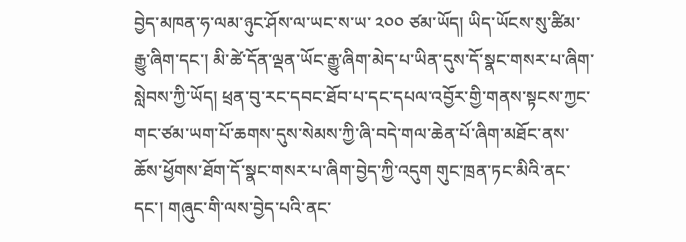བྱེད་མཁན་ཧ་ལམ་ཉུང་ཤོས་ལ་ཡང་ས་ཡ་ ༢༠༠ ཙམ་ཡོད། ཡིད་ཡོངས་སུ་ཚིམ་རྒྱུ་ཞིག་དང་། མི་ཚེ་དོན་ལྡན་ཡོང་རྒྱུ་ཞིག་མེད་པ་ཡིན་དུས་དོ་སྣང་གསར་པ་ཞིག་སླེབས་ཀྱི་ཡོད། ཕྲན་བུ་རང་དབང་ཐོབ་པ་དང་དཔལ་འབྱོར་གྱི་གནས་སྟངས་ཀྱང་གང་ཙམ་ཡག་པོ་ཆགས་དུས་སེམས་ཀྱི་ཞི་བདེ་གལ་ཆེན་པོ་ཞིག་མཐོང་ནས་ཆོས་ཕྱོགས་ཐོག་དོ་སྣང་གསར་པ་ཞིག་བྱེད་ཀྱི་འདུག གུང་ཁྲན་ཏང་མིའི་ནང་དང་། གཞུང་གི་ལས་བྱེད་པའི་ནང་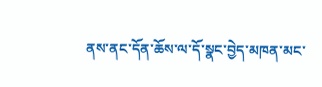ནས་ནང་དོན་ཆོས་ལ་དོ་སྣང་བྱེད་མཁན་མང་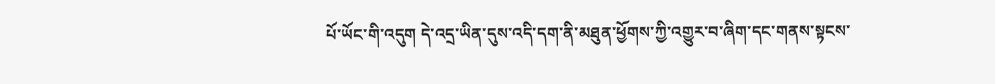པོ་ཡོང་གི་འདུག དེ་འདྲ་ཡིན་དུས་འདི་དག་ནི་མཐུན་ཕྱོགས་ཀྱི་འགྱུར་བ་ཞིག་དང་གནས་སྟངས་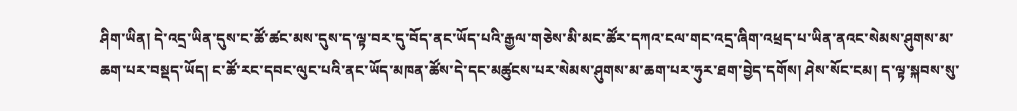ཤིག་ཡིན། དེ་འདྲ་ཡིན་དུས་ང་ཚོ་ཚང་མས་དུས་ད་ལྟ་བར་དུ་བོད་ནང་ཡོད་པའི་རྒྱལ་གཅེས་མི་མང་ཚོར་དཀའ་ངལ་གང་འདྲ་ཞིག་འཕྲད་པ་ཡིན་ནའང་སེམས་ཤུགས་མ་ཆག་པར་བསྡད་ཡོད། ང་ཚོ་རང་དབང་ལུང་པའི་ནང་ཡོད་མཁན་ཚོས་དེ་དང་མཚུངས་པར་སེམས་ཤུགས་མ་ཆག་པར་ཧུར་ཐག་བྱེད་དགོས། ཤེས་སོང་ངམ། ད་ལྟ་སྐབས་སུ་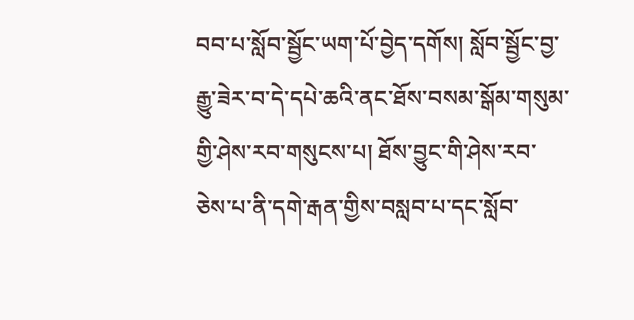བབ་པ་སློབ་སྦྱོང་ཡག་པོ་བྱེད་དགོས། སློབ་སྦྱོང་བྱ་རྒྱུ་ཟེར་བ་དེ་དཔེ་ཆའི་ནང་ཐོས་བསམ་སྒོམ་གསུམ་གྱི་ཤེས་རབ་གསུངས་པ། ཐོས་བྱུང་གི་ཤེས་རབ་ཅེས་པ་ནི་དགེ་རྒན་གྱིས་བསླབ་པ་དང་སློབ་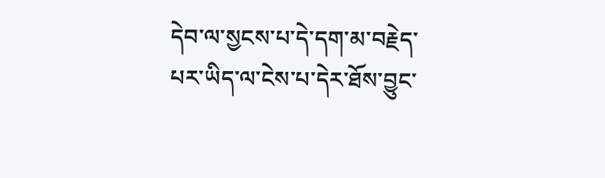དེབ་ལ་སྱངས་པ་དེ་དག་མ་བརྗེད་པར་ཡིད་ལ་ངེས་པ་དེར་ཐོས་བྱུང་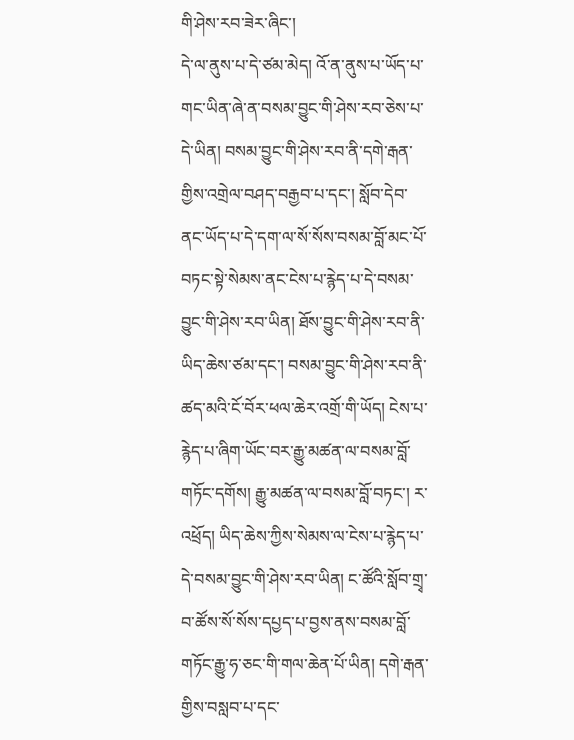གི་ཤེས་རབ་ཟེར་ཞིང་།
དེ་ལ་ནུས་པ་དེ་ཙམ་མེད། འོ་ན་ནུས་པ་ཡོད་པ་གང་ཡིན་ཞེ་ན་བསམ་བྱུང་གི་ཤེས་རབ་ཅེས་པ་དེ་ཡིན། བསམ་བྱུང་གི་ཤེས་རབ་ནི་དགེ་རྒན་གྱིས་འགྲེལ་བཤད་བརྒྱབ་པ་དང་། སློབ་དེབ་ནང་ཡོད་པ་དེ་དག་ལ་སོ་སོས་བསམ་བློ་མང་པོ་བཏང་སྟེ་སེམས་ནང་ངེས་པ་རྙེད་པ་དེ་བསམ་བྱུང་གི་ཤེས་རབ་ཡིན། ཐོས་བྱུང་གི་ཤེས་རབ་ནི་ཡིད་ཆེས་ཙམ་དང་། བསམ་བྱུང་གི་ཤེས་རབ་ནི་ཚད་མའི་ངོ་བོར་ཕལ་ཆེར་འགྲོ་གི་ཡོད། ངེས་པ་རྙེད་པ་ཞིག་ཡོང་བར་རྒྱུ་མཚན་ལ་བསམ་བློ་གཏོང་དགོས། རྒྱུ་མཚན་ལ་བསམ་བློ་བཏང་། ར་འཕྲོད། ཡིད་ཆེས་ཀྱིས་སེམས་ལ་ངེས་པ་རྙེད་པ་དེ་བསམ་བྱུང་གི་ཤེས་རབ་ཡིན། ང་ཚོའི་སློབ་གྲྭ་བ་ཚོས་སོ་སོས་དཔྱད་པ་བྱས་ནས་བསམ་བློ་གཏོང་རྒྱུ་ཧ་ཅང་གི་གལ་ཆེན་པོ་ཡིན། དགེ་རྒན་གྱིས་བསླབ་པ་དང་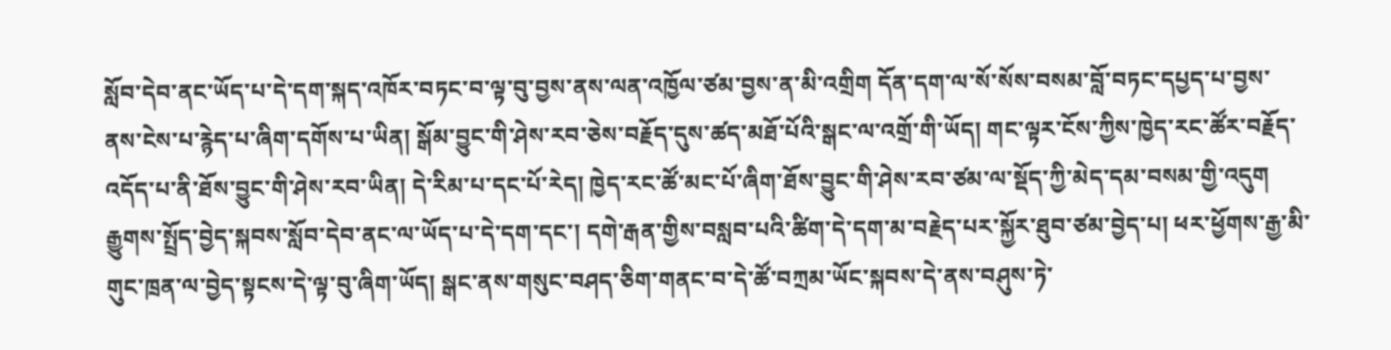སློབ་དེབ་ནང་ཡོད་པ་དེ་དག་སྐད་འཁོར་བཏང་བ་ལྟ་བུ་བྱས་ནས་ལན་འཁྱོལ་ཙམ་བྱས་ན་མི་འགྲིག དོན་དག་ལ་སོ་སོས་བསམ་བློ་བཏང་དཔྱད་པ་བྱས་ནས་ངེས་པ་རྙེད་པ་ཞིག་དགོས་པ་ཡིན། སྒོམ་བྱུང་གི་ཤེས་རབ་ཅེས་བརྗོད་དུས་ཚད་མཐོ་པོའི་སྒང་ལ་འགྲོ་གི་ཡོད། གང་ལྟར་ངོས་ཀྱིས་ཁྱེད་རང་ཚོར་བརྗོད་འདོད་པ་ནི་ཐོས་བྱུང་གི་ཤེས་རབ་ཡིན། དེ་རིམ་པ་དང་པོ་རེད། ཁྱེད་རང་ཚོ་མང་པོ་ཞིག་ཐོས་བྱུང་གི་ཤེས་རབ་ཙམ་ལ་སྡོད་ཀྱི་མེད་དམ་བསམ་གྱི་འདུག རྒྱུགས་སྤྲོད་བྱེད་སྐབས་སློབ་དེབ་ནང་ལ་ཡོད་པ་དེ་དག་དང་། དགེ་རྒན་གྱིས་བསླབ་པའི་ཚིག་དེ་དག་མ་བརྗེད་པར་སྐྱོར་ཐུབ་ཙམ་བྱེད་པ། ཕར་ཕྱོགས་རྒྱ་མི་གུང་ཁྲན་ལ་བྱེད་སྟངས་དེ་ལྟ་བུ་ཞིག་ཡོད། སྒང་ནས་གསུང་བཤད་ཅིག་གནང་བ་དེ་ཚོ་བཀྲམ་ཡོང་སྐབས་དེ་ནས་བཤུས་ཏེ་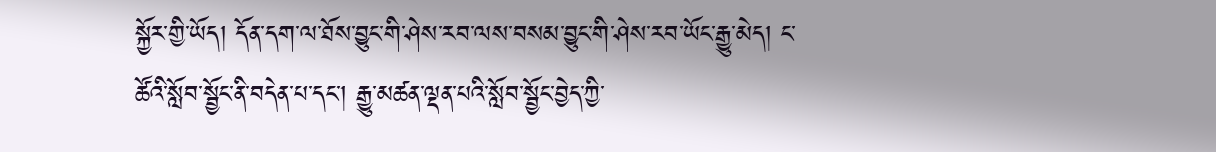སྐྱོར་གྱི་ཡོད། དོན་དག་ལ་ཐོས་བྱུང་གི་ཤེས་རབ་ལས་བསམ་བྱུང་གི་ཤེས་རབ་ཡོང་རྒྱུ་མེད། ང་ཚོའི་སློབ་སྦྱོང་ནི་བདེན་པ་དང་། རྒྱུ་མཚན་ལྡན་པའི་སློབ་སྦྱོང་བྱེད་ཀྱི་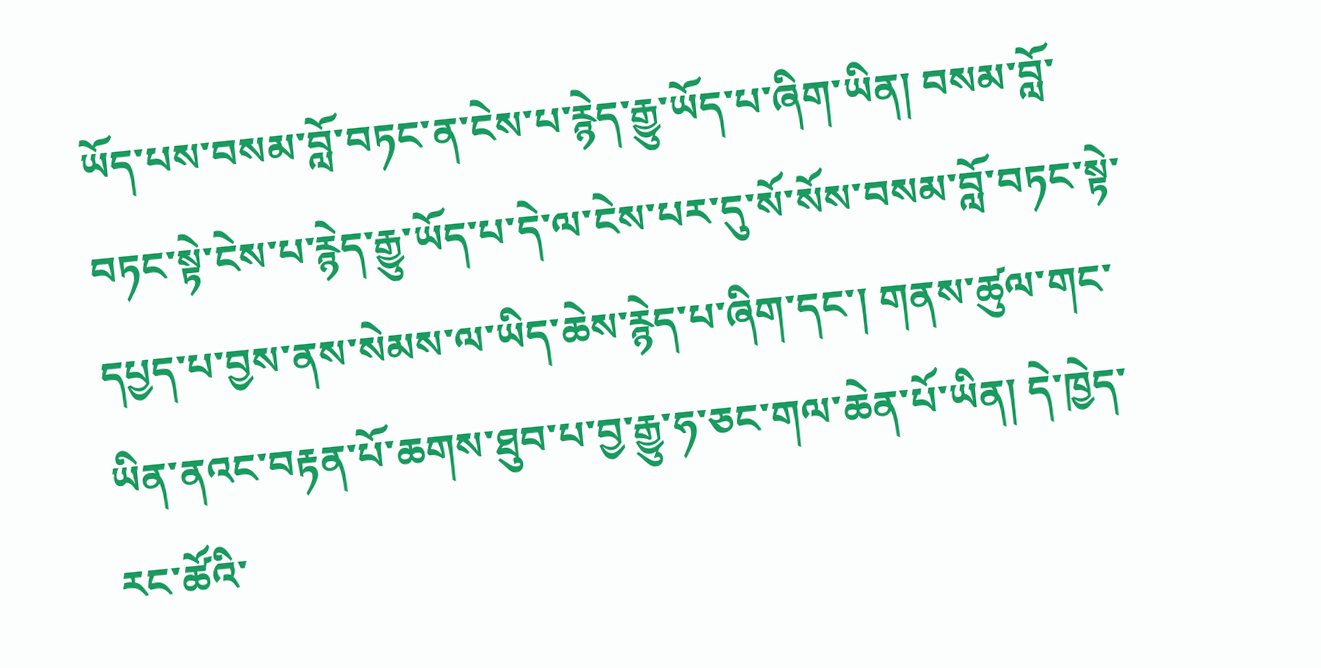ཡོད་པས་བསམ་བློ་བཏང་ན་ངེས་པ་རྙེད་རྒྱུ་ཡོད་པ་ཞིག་ཡིན། བསམ་བློ་བཏང་སྟེ་ངེས་པ་རྙེད་རྒྱུ་ཡོད་པ་དེ་ལ་ངེས་པར་དུ་སོ་སོས་བསམ་བློ་བཏང་སྟེ་དཔྱད་པ་བྱས་ནས་སེམས་ལ་ཡིད་ཆེས་རྙེད་པ་ཞིག་དང་། གནས་ཚུལ་གང་ཡིན་ནའང་བརྟན་པོ་ཆགས་ཐུབ་པ་བྱ་རྒྱུ་ཧ་ཅང་གལ་ཆེན་པོ་ཡིན། དེ་ཁྱེད་རང་ཚོའི་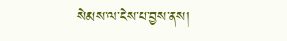སེམས་ལ་ངེས་པ་བྱས་ནས།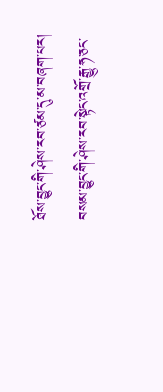ཐོས་བྱུང་གི་ཤེས་རབ་ཙམ་དུ་མ་བཞག་པར། བསམ་བྱུང་གི་ཤེས་རབ་སྟེང་འགྲོ་རྒྱུ་ཧ་ཅང་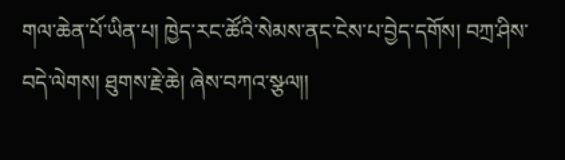གལ་ཆེན་པོ་ཡིན་པ། ཁྱེད་རང་ཚོའི་སེམས་ནང་ངེས་པ་བྱེད་དགོས། བཀྲ་ཤིས་བདེ་ལེགས། ཐུགས་རྗེ་ཆེ། ཞེས་བཀའ་སྩལ།།